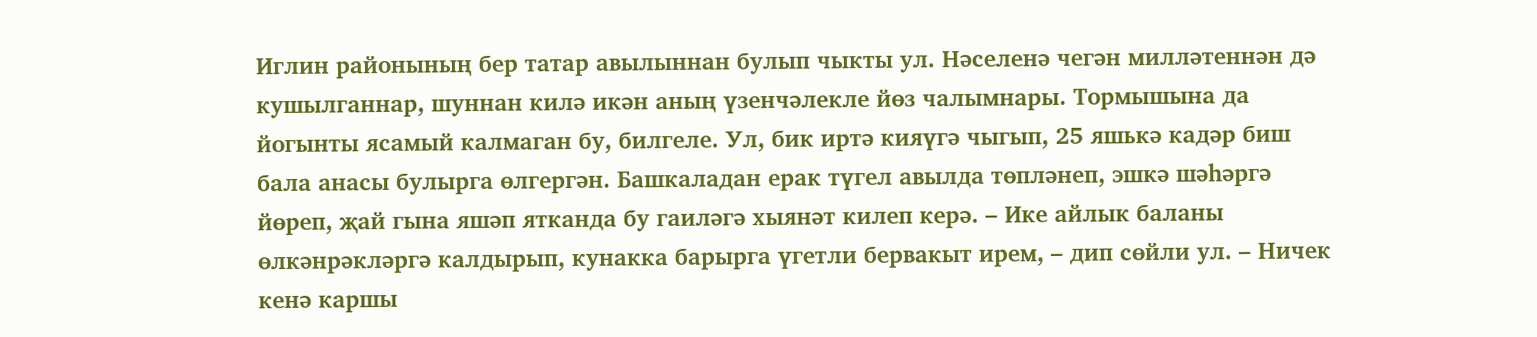Иглин районының бер татар авылыннан булып чыкты ул. Нәселенә чегән милләтеннән дә кушылганнар, шуннан килә икән аның үзенчәлекле йөз чалымнары. Тормышына да йогынты ясамый калмаган бу, билгеле. Ул, бик иртә кияүгә чыгып, 25 яшькә кадәр биш бала анасы булырга өлгергән. Башкаладан ерак түгел авылда төпләнеп, эшкә шәһәргә йөреп, җай гына яшәп ятканда бу гаиләгә хыянәт килеп керә. – Ике айлык баланы өлкәнрәкләргә калдырып, кунакка барырга үгетли бервакыт ирем, – дип сөйли ул. – Ничек кенә каршы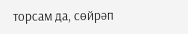торсам да, сөйрәп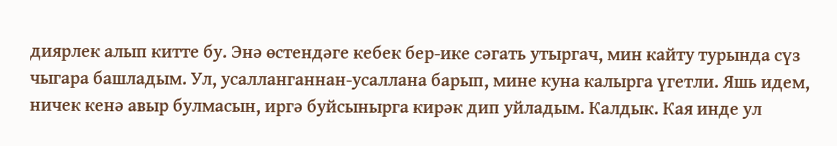диярлек алып китте бу. Энә өстендәге кебек бер-ике сәгать утыргач, мин кайту турында сүз чыгара башладым. Ул, усалланганнан-усаллана барып, мине куна калырга үгетли. Яшь идем, ничек кенә авыр булмасын, иргә буйсынырга кирәк дип уйладым. Калдык. Кая инде ул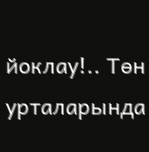йоклау!.. Төн урталарында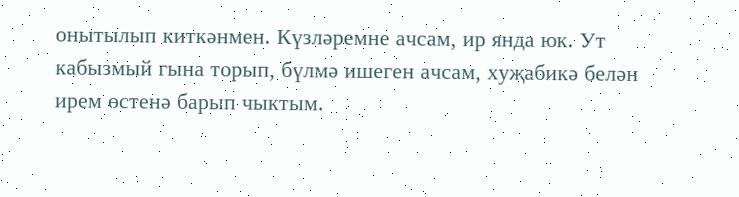онытылып киткәнмен. Күзләремне ачсам, ир янда юк. Ут кабызмый гына торып, бүлмә ишеген ачсам, хуҗабикә белән ирем өстенә барып чыктым.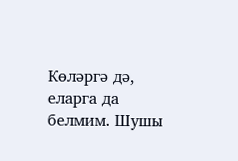Көләргә дә, еларга да белмим. Шушы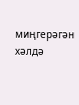миңгерәгән хәлдә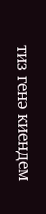тиз генә киендем